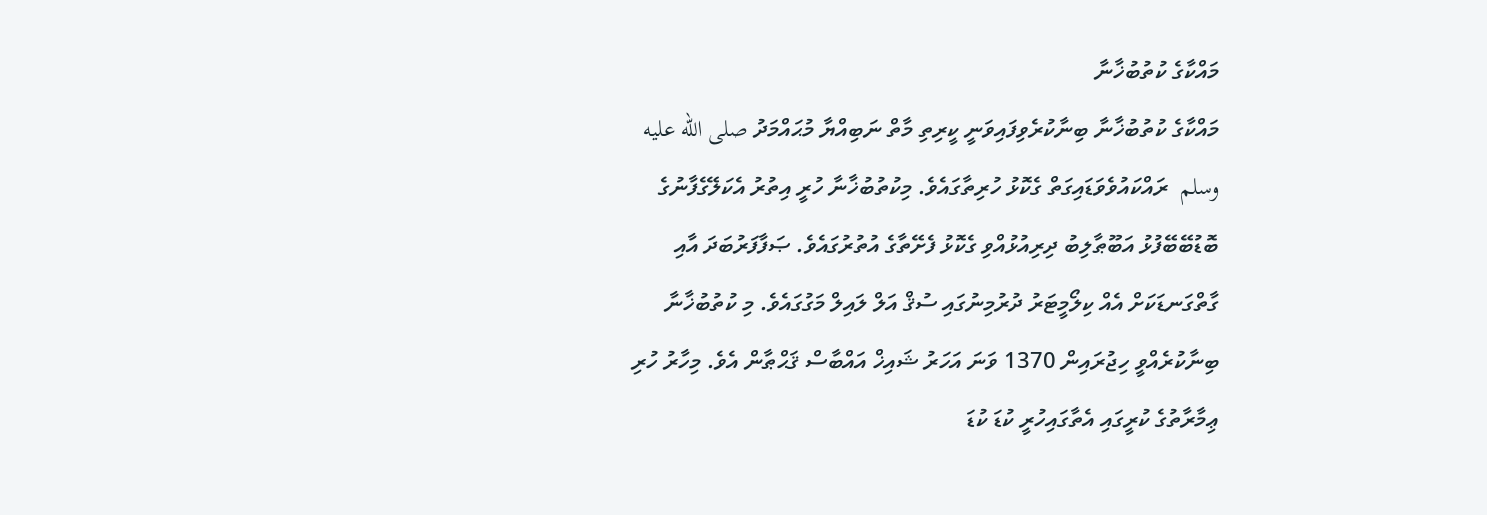މައްކާގެ ކުތުބުޚާނާ
މައްކާގެ ކުތުބުޚާނާ ބިނާކުރެވިފައިވަނީ ކީރިތި މާތް ނަބިއްޔާ މުޙައްމަދު صلى الله عليه وسلم  ރައްކައުވެވަޑައިގަތް ގެކޮޅު ހުރިތާގައެވެ. މިކުތުބުޚާނާ ހުރީ އިތުރު އެކަލޭގެފާނުގެ ބޮޑުބޭބޭފުޅު އަބޫޠާލިބު ދިރިއުޅުއްވި ގެކޮޅު ފެށޭތާގެ އުތުރުގައެވެ. ޞަފާފަރުބަދަ އާއި ގާތްގަނޑަކަށް އެއް ކިލޯމީޓަރު ދުރުމިނުގައި ސުޤް އަލް ލައިލް މަގުގައެވެ. މި ކުތުބުޚާނާ ބިނާކުރެއްވީ ހިޖުރައިން 1370 ވަނަ އަހަރު ޝައިޚް އައްބާސް ޤަޙްޠާން އެވެ. މިހާރު ހުރި ޢިމާރާތުގެ ކުރީގައި އެތާގައިހުރީ ކުޑަ ކުޑަ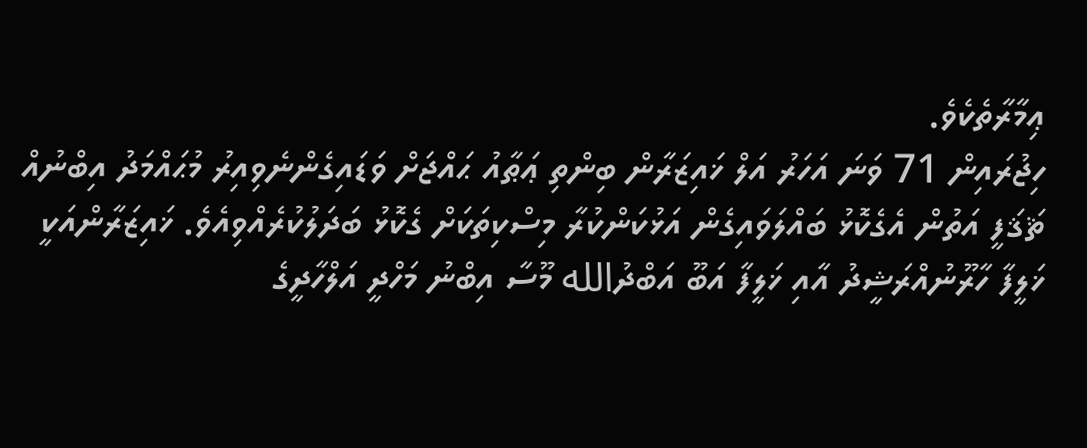ޢިމާރާތެކެވެ.
ހިޖުރައިން 71 ވަނަ އަހަރު އަލް ޚައިޒަރާން ބިންތި ޢަޠާއު ޙައްޖަށް ވަޑައިގެންނެވިއިރު މުޙައްމަދު އިބްނުއް ޘަޤަފީ އަތުން އެގެކޮޅު ބައްލަވައިގެން އަޅުކަންކުރާ މިސްކިތަކަށް ގެކޮޅު ބަދަލުކުރެއްވިއެވެ. ޚައިޒަރާންއަކީ ޚަލީފާ ހާރޫނުއްރަޝީދު އާއި ޚަލީފާ އަބޫ އަބްދުالله މޫސާ އިބްނު މަހްދީ އަލްހާދީގެ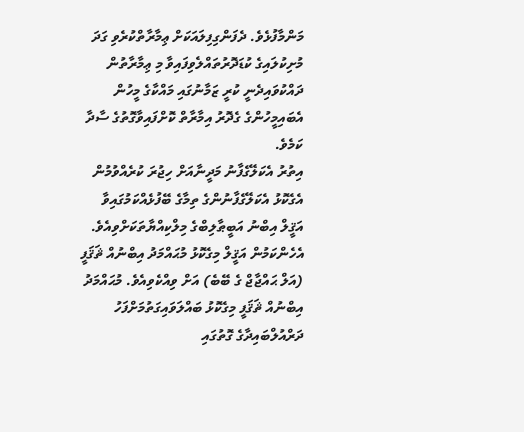މަންމާފުޅެވެ. ދެފަންގިފިލައަކަށް ޢިމާރާތްކުރެވި ގަދަ މުށިކުލައިގެ ކުޑަދޮރުތައްލެވިފައިވާ މި ޢިމާރާތުން ދައްކުވައިދެނީ ކުރީ ޒަމާނުގައި މައްކާގެ މީހުން އެބައިމީހުންގެ ގެދޮރު އިމާރާތް ކޮށްފައިވާގޮތުގެ ސާދާ ކަމެވެ.
އިތުރު އެކަލޭގެފާނު މަދީނާއަށް ހިޖުރަ ކުރެއްވުމުން އެގެކޮޅު އެކަލޭގެފާނުންގެ ތިމާގެ ބޭފުޅެއްކަމުގައިވާ އަޤީލް އިބްނު އަބީޠާލިބްގެ މިލްކިއްޔާތަކަށްވިއެވެ. އެހެންކަމުން އަޤީލް މިގެކޮޅު މުޙައްމަދު އިބްނުއް ޘަޤަފީ (އަލް ޙައްޖާޖް ގެ ބޭބެ) އަށް ވިއްކެވިއެވެ. މުޙައްމަދު އިބްނުއް ޘަޤަފީ މިގެކޮޅު ބައްލަވައިގަތުމަށްފަހު ދަރްއުލްބައިދާގެ ގޮތުގައި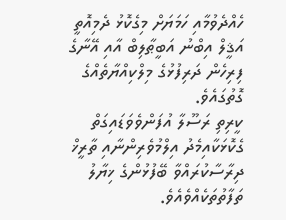ހެއްދެވުމާއި ހަމަޔަށް މިގެކޮޅު ދެމިއޮތީ އަޤީލް އިބްނު އަބީޠާލިބް އާއި އޭނާގެ ފިރިހެން ދަރިފުޅުގެ މިލްކިއްޔާތެއްގެ ގޮތުގައެވެ.
ކީރިތި ރަސޫލާ އުފަންވެވަޑައިގަތް ގެކޮޅަކާއިމެދު އިލްމުވެރިންނާއި ތާރީޚް ދިރާސާކުރައްވާ ބޭފުޅުންގެ ޚިޔާލު ތަފާތުތަކެއްވެއެވެ.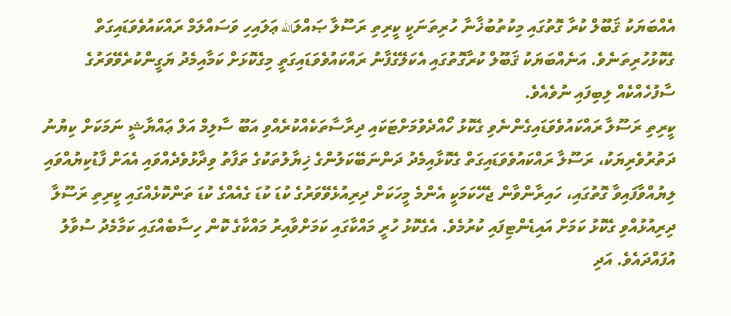އެއްބަޔަކު ޤަބޫލް ކުރާ ގޮތުގައި މިކުތުބުޚާނާ ހުރިތަނަކީ ކީރިތި ރަސޫލާ ޞައްލަالله ޢަލައިހި ވަސައްލަމް ރައްކައުވެވަޑައިގަތް ގެކޮޅުހުރިތަނެވެ. އަނެއްބަޔަކު ޤަބޫލް ކުރާގޮތުގައި އެކަލޭގެފާނު ރައްކައުވެވަޑައިގަތީ މިގެކޮޅަށް ކަމާއިމެދު ޔަގީންކުރެވޭވަރުގެ ސާފުހެއްކެއް ލިބިފައި ނުވެއެވެ.
ކީރިތި ރަސޫލާ ރައްކައުވެވަޑައިގެންނެވި ގެކޮޅު ހޯއްދެވުމަށްޓަކައި ދިރާސާތަކެއްކުރެއްވި އަބޫ ސާލިމް އަލް ޢައްޔާޝީ ނަމަކަށް ކިޔުނު ދަތުރުވެރިޔަކު، ރަސޫލާ ރައްކައުވެވަޑައިގަތް ގެކޮޅާއިމެދު ދަންނަބޭކަލުންގެ ޚިޔާލުތަކުގެ ތަފާތު ވިދާޅުވެދެއްވައި އެއަށް ފާޑުކިޔުއްވައި ލިޔުއްވާފައިވާ ގޮތުގައި، ހައިރާންވާން ޖެހޭކަމަކީ އެންމެ މީހަކަށް ދިރިއުޅެވޭވަރުގެ ކުޑަ ކުޑަ ގެއެއްގެ ކުޑަ ތަންކޮޅެއްގައި ކީރިތި ރަސޫލާ ދިރިއުޅުއްވި ގެކޮޅު ކަމަށް އައިޑެންޓިފައި ކުރުމެވެ. އެގެކޮޅު ހުރީ މައްކާގައި ކަމަށްވާއިރު މައްކާގެ ކޮން ހިސާބެއްގައި ކަމާމެދު ސުވާލު އުފައްދައެވެ. އަދި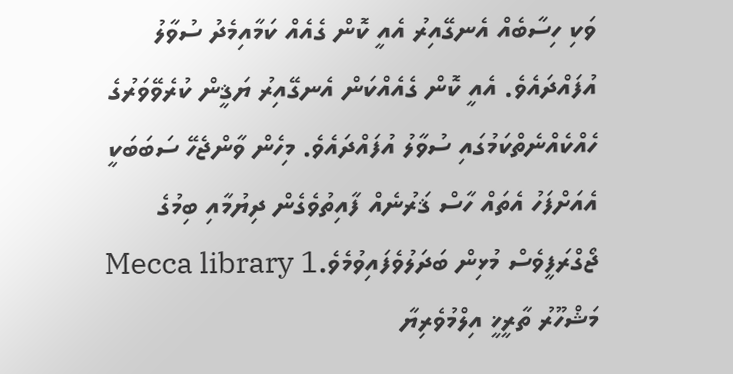ވަކި ހިސާބެއް އެނގޭއިރު އެއީ ކޮން ގެއެއް ކަމާއިމެދު ސުވާލު އުފައްދައެވެ. އެއީ ކޮން ގެއެއްކަން އެނގޭއިރު ޔަޤީން ކުރެވޭވަރުގެ ހެއްކެއްނެތްކަމުގައި ސުވާލު އުފައްދައެވެ. މިހެން ވާންޖެހޭ ސަބަބަކީ އެއަށްފަހު އެތައް ހާސް ޤަރުނެއް ފާއިތުވެގެން ދިޔުމާއި ބިމުގެ ޖޯގްރަފީވެސް މުޅިން ބަދަލުވެފައިވުމެވެ.Mecca library 1
މަޝްހޫރު ތާރީޚީ އިލްމުވެރިޔާ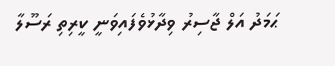ޙަމަދު އަލް ޖާސިރު ވިދާޅުވެފައިވަނީ ކީރިތި ރަސޫލާ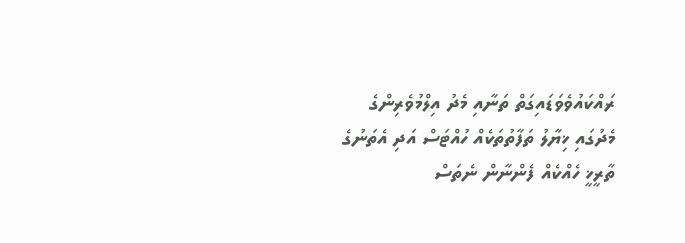ރައްކައުވެވަޑައިގަތް ތަނާއި މެދު އިލްމުވެރިންގެ މެދުގައި ޚިޔާލު ތަފާތުތަކެއް ހުއްޓަސް އަދި އެތަނުގެ ތާރީޚީ ހެއްކެއް ފެންނާން ނެތަސް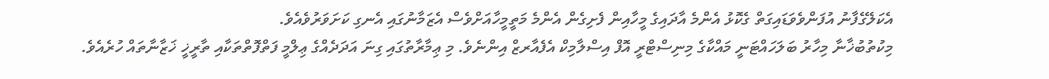އެކަލޭގެފާނު އުފަންވެވަޑައިގަތް ގެކޮޅު އެންމެ އާދައިގެ މީހާއިން ފެށިގެން އެންމެ މަތީމީހާއަށްވެސް އެޒަމާނުގައި އެނގި ކަށަވަރުވެއެވެ.
މިކުތުބުޚާނާ މިހާރު ބަލަހައްޓަނީ މައްކާގެ މިނިސްޓްރީ އޮފް އިސްލާމިކް އެފެއާރޒް އިންނެވެ. މި ޢިމާރާތުގައި ގިނަ އަދަދެއްގެ ޢިލްމީ ފަތްފޮތްތަކާއި ތާރީޚީ ޚަޒާނާތައް ހުރެއެވެ.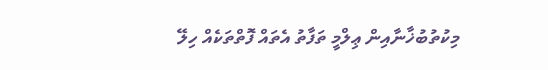މިކުތުބުޚާނާއިން ޢިލްމީ ތަފާތު އެތައް ފޮތްތަކެއް ހިލޭ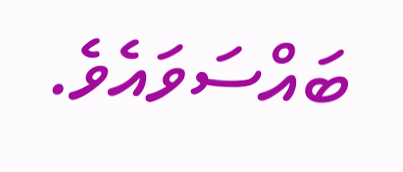ބައްސަވައެވެ.